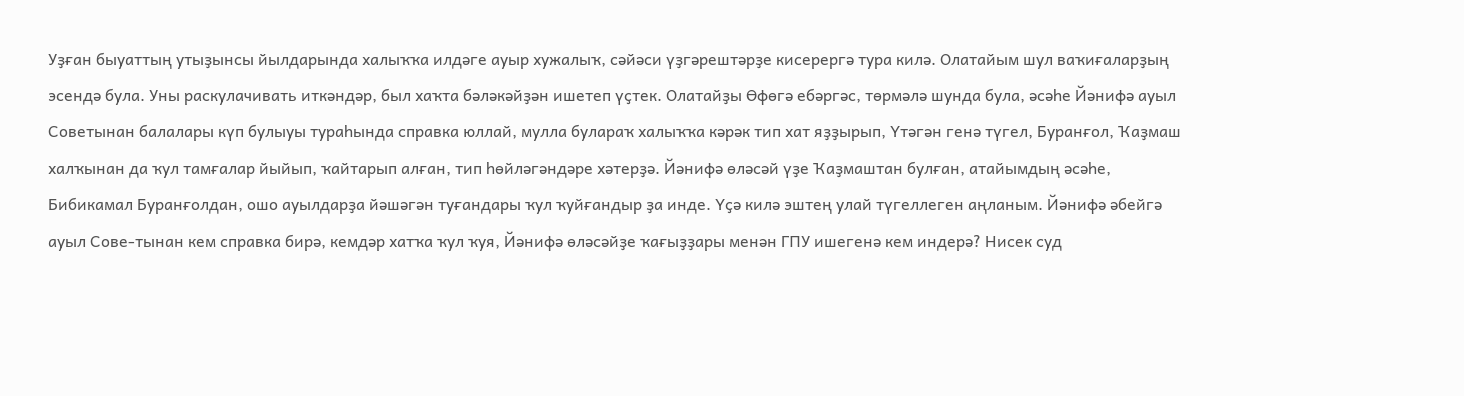Уҙған быуаттың утыҙынсы йылдарында халыҡҡа илдәге ауыр хужалыҡ, сәйәси үҙгәрештәрҙе кисерергә тура килә. Олатайым шул ваҡиғаларҙың эсендә була. Уны раскулачивать иткәндәр, был хаҡта бәләкәйҙән ишетеп үҫтек. Олатайҙы Өфөгә ебәргәс, төрмәлә шунда була, әсәһе Йәнифә ауыл Советынан балалары күп булыуы тураһында справка юллай, мулла булараҡ халыҡҡа кәрәк тип хат яҙҙырып, Үтәгән генә түгел, Буранғол, Ҡаҙмаш халҡынан да ҡул тамғалар йыйып, ҡайтарып алған, тип һөйләгәндәре хәтерҙә. Йәнифә өләсәй үҙе Ҡаҙмаштан булған, атайымдың әсәһе, Бибикамал Буранғолдан, ошо ауылдарҙа йәшәгән туғандары ҡул ҡуйғандыр ҙа инде. Үҫә килә эштең улай түгеллеген аңланым. Йәнифә әбейгә ауыл Сове-тынан кем справка бирә, кемдәр хатҡа ҡул ҡуя, Йәнифә өләсәйҙе ҡағыҙҙары менән ГПУ ишегенә кем индерә? Нисек суд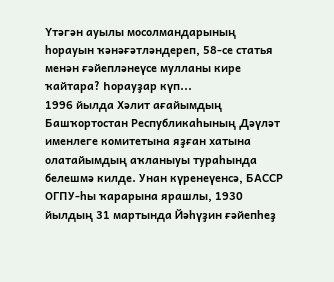Үтәгән ауылы мосолмандарының һорауын ҡәнәғәтләндереп, 58-се статья менән ғәйепләнеүсе мулланы кире ҡайтара? Һорауҙар күп...
1996 йылда Хәлит ағайымдың Башҡортостан Республикаһының Дәүләт именлеге комитетына яҙған хатына олатайымдың аҡланыуы тураһында белешмә килде. Унан күренеүенсә, БАССР ОГПУ-һы ҡарарына ярашлы, 1930 йылдың 31 мартында Йәһүҙин ғәйепһеҙ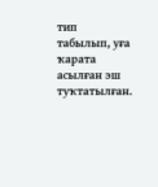тип табылып, уға ҡарата асылған эш туҡтатылған.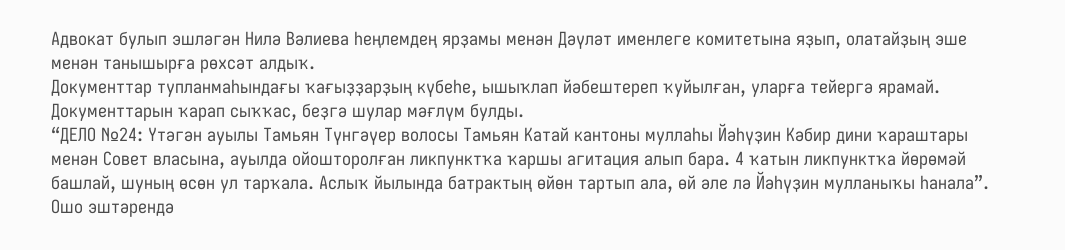Адвокат булып эшләгән Нилә Вәлиева һеңлемдең ярҙамы менән Дәүләт именлеге комитетына яҙып, олатайҙың эше менән танышырға рөхсәт алдыҡ.
Документтар тупланмаһындағы ҡағыҙҙарҙың күбеһе, ышыҡлап йәбештереп ҡуйылған, уларға тейергә ярамай. Документтарын ҡарап сыҡҡас, беҙгә шулар мәғлүм булды.
“ДЕЛО №24: Үтәгән ауылы Тамьян Түнгәүер волосы Тамьян Катай кантоны муллаһы Йәһүҙин Кәбир дини ҡараштары менән Совет власына, ауылда ойошторолған ликпунктҡа ҡаршы агитация алып бара. 4 ҡатын ликпунктҡа йөрөмәй башлай, шуның өсөн ул тарҡала. Аслыҡ йылында батрактың өйөн тартып ала, өй әле лә Йәһүҙин мулланыҡы һанала”.
Ошо эштәрендә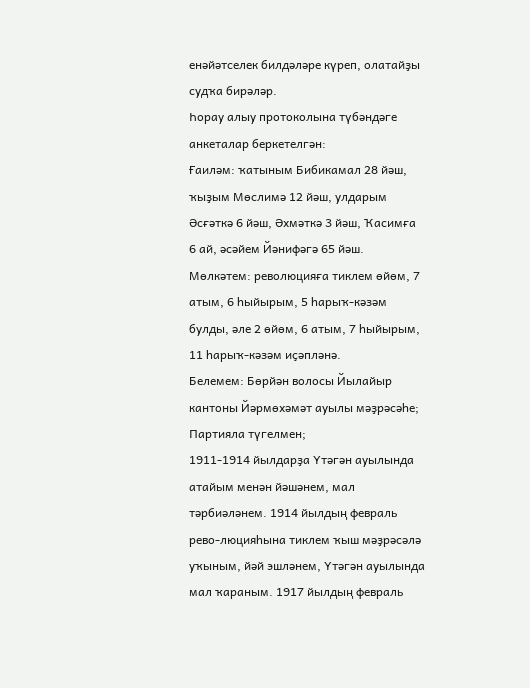енәйәтселек билдәләре күреп, олатайҙы судҡа бирәләр.
Һорау алыу протоколына түбәндәге анкеталар беркетелгән:
Ғаиләм: ҡатыным Бибикамал 28 йәш, ҡыҙым Мөслимә 12 йәш, улдарым Әсғәткә 6 йәш, Әхмәткә 3 йәш, Ҡасимға 6 ай, әсәйем Йәнифәгә 65 йәш.
Мөлкәтем: революцияға тиклем өйөм, 7 атым, 6 һыйырым, 5 һарыҡ-кәзәм булды, әле 2 өйөм, 6 атым, 7 һыйырым, 11 һарыҡ-кәзәм иҫәпләнә.
Белемем: Бөрйән волосы Йылайыр кантоны Йәрмөхәмәт ауылы мәҙрәсәһе;
Партияла түгелмен;
1911-1914 йылдарҙа Үтәгән ауылында атайым менән йәшәнем, мал тәрбиәләнем. 1914 йылдың февраль рево-люцияһына тиклем ҡыш мәҙрәсәлә уҡыным, йәй эшләнем, Үтәгән ауылында мал ҡараным. 1917 йылдың февраль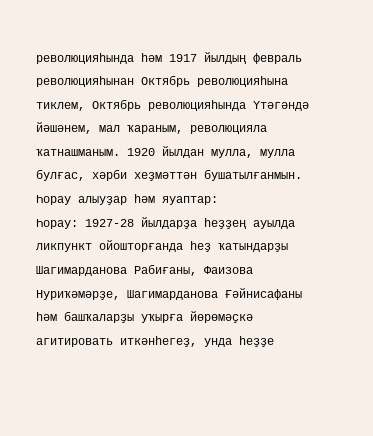революцияһында һәм 1917 йылдың февраль революцияһынан Октябрь революцияһына тиклем, Октябрь революцияһында Үтәгәндә йәшәнем, мал ҡараным, революцияла ҡатнашманым. 1920 йылдан мулла, мулла булғас, хәрби хеҙмәттән бушатылғанмын.
Һорау алыуҙар һәм яуаптар:
Һорау: 1927-28 йылдарҙа һеҙҙең ауылда ликпункт ойошторғанда һеҙ ҡатындарҙы Шагимарданова Рабиғаны, Фаизова Нуриҡәмәрҙе, Шагимарданова Ғәйнисафаны һәм башҡаларҙы уҡырға йөрөмәҫкә агитировать иткәнһегеҙ, унда һеҙҙе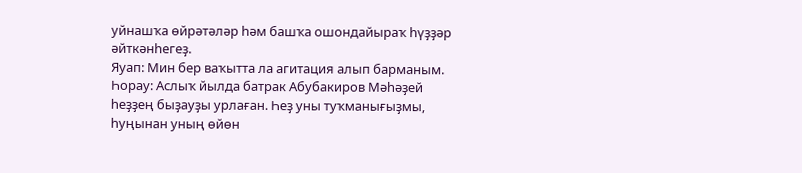уйнашҡа өйрәтәләр һәм башҡа ошондайыраҡ һүҙҙәр әйткәнһегеҙ.
Яуап: Мин бер ваҡытта ла агитация алып барманым.
Һорау: Аслыҡ йылда батрак Абубакиров Мәһәҙей һеҙҙең быҙауҙы урлаған. Һеҙ уны туҡманығыҙмы, һуңынан уның өйөн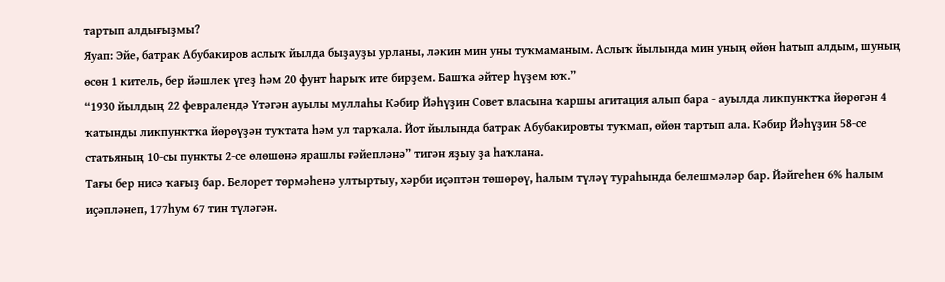тартып алдығыҙмы?
Яуап: Эйе, батрак Абубакиров аслыҡ йылда быҙауҙы урланы, ләкин мин уны туҡмаманым. Аслыҡ йылында мин уның өйөн һатып алдым, шуның өсөн 1 китель, бер йәшлек үгеҙ һәм 20 фунт һарыҡ ите бирҙем. Башҡа әйтер һүҙем юҡ.”
“1930 йылдың 22 февралендә Үтәгән ауылы муллаһы Кәбир Йәһүҙин Совет власына ҡаршы агитация алып бара - ауылда ликпунктҡа йөрөгән 4 ҡатынды ликпунктҡа йөрөүҙән туҡтата һәм ул тарҡала. Йот йылында батрак Абубакировты туҡмап, өйөн тартып ала. Кәбир Йәһүҙин 58-се статьяның 10-сы пункты 2-се өлөшөнә ярашлы ғәйепләнә” тигән яҙыу ҙа һаҡлана.
Тағы бер нисә ҡағыҙ бар. Белорет төрмәһенә ултыртыу, хәрби иҫәптән төшөрөү, һалым түләү тураһында белешмәләр бар. Йәйгеһен 6% һалым иҫәпләнеп, 177һум 67 тин түләгән.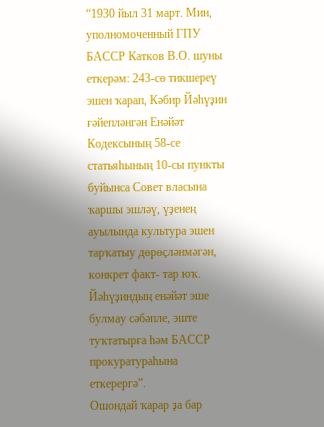“1930 йыл 31 март. Мин, уполномоченный ГПУ БАССР Катков В.О. шуны еткерәм: 243-сө тикшереү эшен ҡарап, Кәбир Йәһүҙин ғәйепләнгән Енәйәт Кодексының 58-се статьяһының 10-сы пункты буйынса Совет власына ҡаршы эшләү, үҙенең ауылында культура эшен тарҡатыу дөрөҫләнмәгән, конкрет факт- тар юҡ. Йәһүҙиндың енәйәт эше булмау сәбәпле, эште туҡтатырға һәм БАССР прокуратураһына еткерергә”.
Ошондай ҡарар ҙа бар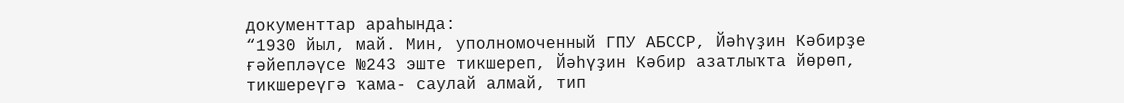документтар араһында:
“1930 йыл, май. Мин, уполномоченный ГПУ АБССР, Йәһүҙин Кәбирҙе ғәйепләүсе №243 эште тикшереп, Йәһүҙин Кәбир азатлыҡта йөрөп, тикшереүгә ҡама- саулай алмай, тип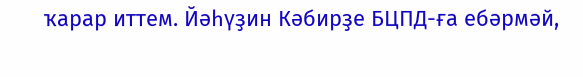ҡарар иттем. Йәһүҙин Кәбирҙе БЦПД-ға ебәрмәй,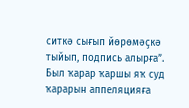ситкә сығып йөрөмәҫкә тыйып, подпись алырға”.
Был ҡарар ҡаршы яҡ суд ҡарарын аппеляцияға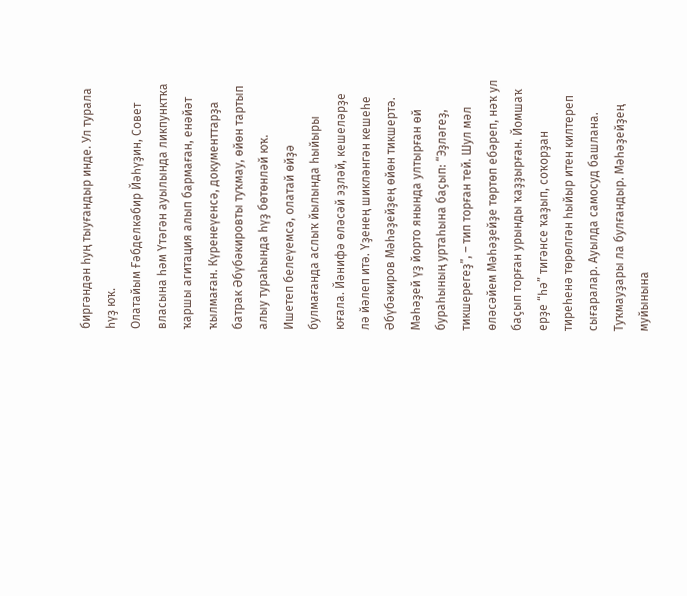биргәндән һуң тыуғандыр инде. Ул турала һүҙ юҡ.
Олатайым Ғәбделкәбир Йәһүҙин, Совет власына һәм Үтәгән ауылында ликпунктҡа ҡаршы агитация алып бармаған, енәйәт ҡылмаған. Күренеүенсә, документтарҙа батрак Әбүбәкировты туҡмау, өйөн тартып алыу тураһында һүҙ бөтөнләй юҡ.
Ишетеп белеүемсә, олатай өйҙә булмағанда аслыҡ йылында һыйыры юғала. Йәнифә өләсәй эҙләй, кешеләрҙе лә йәлеп итә. Үҙенең шикләнгән кешеһе Әбүбәкиров Мәһәҙейҙең өйөн тикшертә. Мәһәҙей үҙ йорто янында ултырған өй бураһының уртаһына баҫып: “Эҙләгеҙ, тикшерегеҙ”, – тип торған тей. Шул мәл өләсәйем Мәһәҙейҙе төртөп ебәреп, нәҡ ул баҫып торған урынды ҡаҙҙырған. Йомшаҡ ерҙе “һә” тигәнсе ҡаҙып, соҡорҙан тиреһенә төрөлгән һыйыр итен килтереп сығаралар. Ауылда самосуд башлана. Туҡмауҙары ла булғандыр. Мәһәҙейҙең муйынына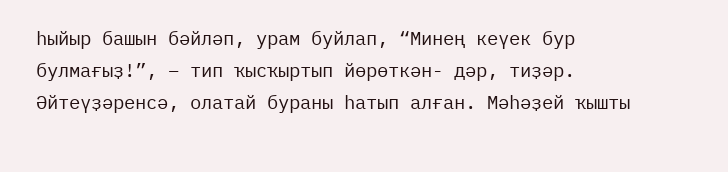һыйыр башын бәйләп, урам буйлап, “Минең кеүек бур булмағыҙ!”, – тип ҡысҡыртып йөрөткән- дәр, тиҙәр. Әйтеүҙәренсә, олатай бураны һатып алған. Мәһәҙей ҡышты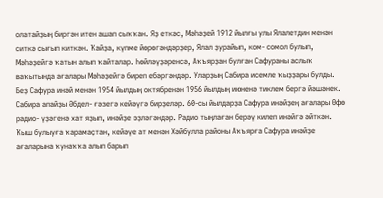олатайҙың биргән итен ашап сыҡҡан. Яҙ еткәс, Мәһәҙей 1912 йылғы улы Ялалетдин менән ситкә сығып киткән. Ҡайҙа, күпме йөрөгәндәрҙер, Ялал ҙурайып, ком- сомол булып, Мәһәҙейгә ҡатын алып ҡайталар. Һөйләүҙәренсә, Аҡъярҙан булған Сафураны аслыҡ ваҡытында ағалары Мәһәҙейгә биреп ебәргәндәр. Уларҙың Сабира исемле ҡыҙҙары булды. Беҙ Сафура инәй менән 1954 йылдың октябренән 1956 йылдың июненә тиклем бергә йәшәнек. Сабира апайҙы Әбдел- ғәзегә кейәүгә бирҙеләр. 60-сы йылдарҙа Сафура инәйҙең ағалары Өфө радио- үҙәгенә хат яҙып, инәйҙе эҙләгәндәр. Радио тыңлаған берәү килеп инәйгә әйткән. Ҡыш булыуға ҡарамаҫтан, кейәүе ат менән Хәйбулла районы Аҡъярға Сафура инәйҙе ағаларына ҡунаҡҡа алып барып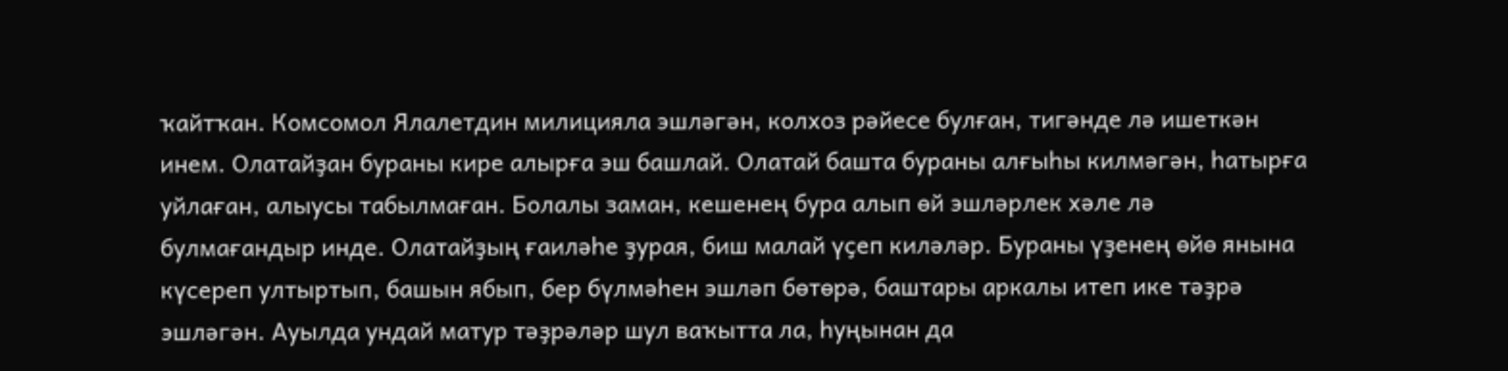ҡайтҡан. Комсомол Ялалетдин милицияла эшләгән, колхоз рәйесе булған, тигәнде лә ишеткән инем. Олатайҙан бураны кире алырға эш башлай. Олатай башта бураны алғыһы килмәгән, һатырға уйлаған, алыусы табылмаған. Болалы заман, кешенең бура алып өй эшләрлек хәле лә булмағандыр инде. Олатайҙың ғаиләһе ҙурая, биш малай үҫеп киләләр. Бураны үҙенең өйө янына күсереп ултыртып, башын ябып, бер бүлмәһен эшләп бөтөрә, баштары аркалы итеп ике тәҙрә эшләгән. Ауылда ундай матур тәҙрәләр шул ваҡытта ла, һуңынан да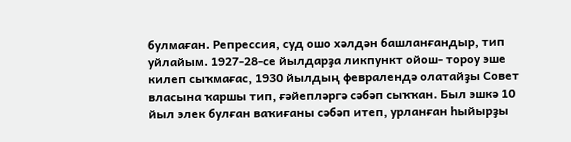булмаған. Репрессия, суд ошо хәлдән башланғандыр, тип уйлайым. 1927-28-се йылдарҙа ликпункт ойош- тороу эше килеп сыҡмағас, 1930 йылдың февралендә олатайҙы Совет власына ҡаршы тип, ғәйепләргә сәбәп сыҡҡан. Был эшкә 10 йыл элек булған ваҡиғаны сәбәп итеп, урланған һыйырҙы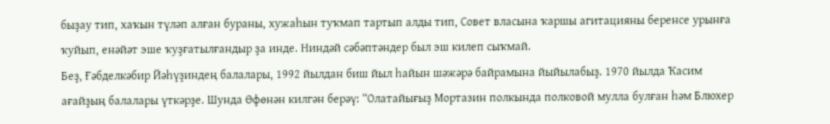быҙау тип, хаҡын түләп алған бураны, хужаһын туҡмап тартып алды тип, Совет власына ҡаршы агитацияны беренсе урынға ҡуйып, енәйәт эше ҡуҙғатылғандыр ҙа инде. Ниндәй сәбәптәндер был эш килеп сыҡмай.
Беҙ, Ғәбделкәбир Йәһүҙиндең балалары, 1992 йылдан биш йыл һайын шәжәрә байрамына йыйылабыҙ. 1970 йылда Ҡасим ағайҙың балалары үткәрҙе. Шунда Өфөнән килгән берәү: “Олатайығыҙ Мортазин полкында полковой мулла булған һәм Блюхер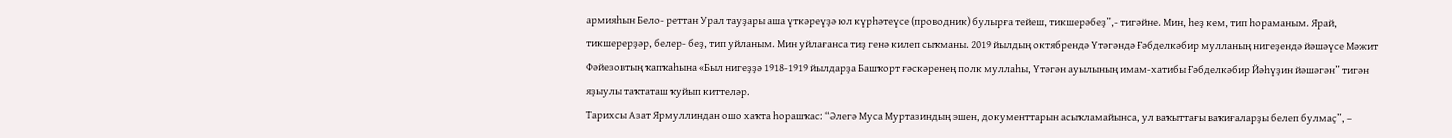армияһын Бело- реттан Урал тауҙары аша үткәреүҙә юл күрһәтеүсе (проводник) булырға тейеш, тикшерәбеҙ”,- тигәйне. Мин, һеҙ кем, тип һораманым. Ярай, тикшерерҙәр, белер- беҙ, тип уйланым. Мин уйлағанса тиҙ генә килеп сыҡманы. 2019 йылдың октябрендә Үтәгәндә Ғәбделкәбир мулланың нигеҙендә йәшәүсе Мәжит Фәйезовтың ҡапҡаһына «Был нигеҙҙә 1918-1919 йылдарҙа Башҡорт ғәскәренең полк муллаһы, Үтәгән ауылының имам-хатибы Ғәбделкәбир Йәһүҙин йәшәгән” тигән яҙыулы таҡтаташ ҡуйып киттеләр.
Тарихсы Азат Ярмуллиндан ошо хаҡта һорашҡас: “Әлегә Муса Муртазиндың эшен, документтарын асыҡламайынса, ул ваҡыттағы ваҡиғаларҙы белеп булмаҫ”, –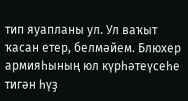тип яуапланы ул. Ул ваҡыт ҡасан етер, белмәйем. Блюхер армияһының юл күрһәтеүсеһе тигән һүҙ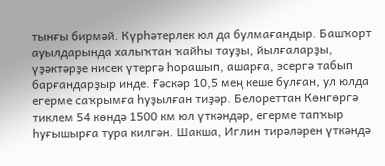тынғы бирмәй. Күрһәтерлек юл да булмағандыр. Башҡорт ауылдарында халыҡтан ҡайһы тауҙы, йылғаларҙы, үҙәктәрҙе нисек үтергә һорашып, ашарға, эсергә табып барғандарҙыр инде. Ғәскәр 10,5 мең кеше булған, ул юлда егерме саҡрымға һуҙылған тиҙәр. Белореттан Көнгөргә тиклем 54 көндә 1500 км юл үткәндәр, егерме тапҡыр һуғышырға тура килгән. Шакша, Иглин тирәләрен үткәндә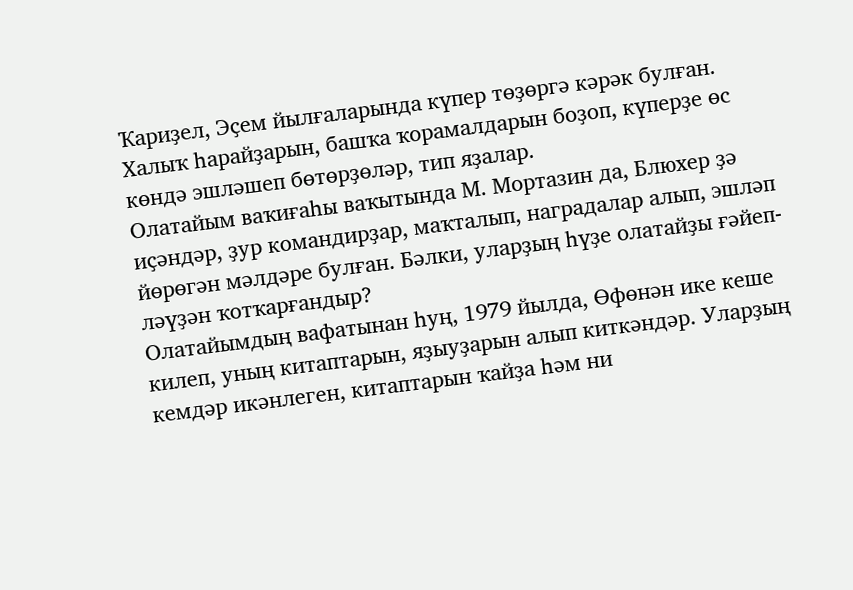Ҡариҙел, Эҫем йылғаларында күпер төҙөргә кәрәк булған. Халыҡ һарайҙарын, башҡа ҡорамалдарын боҙоп, күперҙе өс көндә эшләшеп бөтөрҙөләр, тип яҙалар.
Олатайым ваҡиғаһы ваҡытында М. Мортазин да, Блюхер ҙә иҫәндәр, ҙур командирҙар, маҡталып, наградалар алып, эшләп йөрөгән мәлдәре булған. Бәлки, уларҙың һүҙе олатайҙы ғәйеп- ләүҙән ҡотҡарғандыр?
Олатайымдың вафатынан һуң, 1979 йылда, Өфөнән ике кеше килеп, уның китаптарын, яҙыуҙарын алып киткәндәр. Уларҙың кемдәр икәнлеген, китаптарын ҡайҙа һәм ни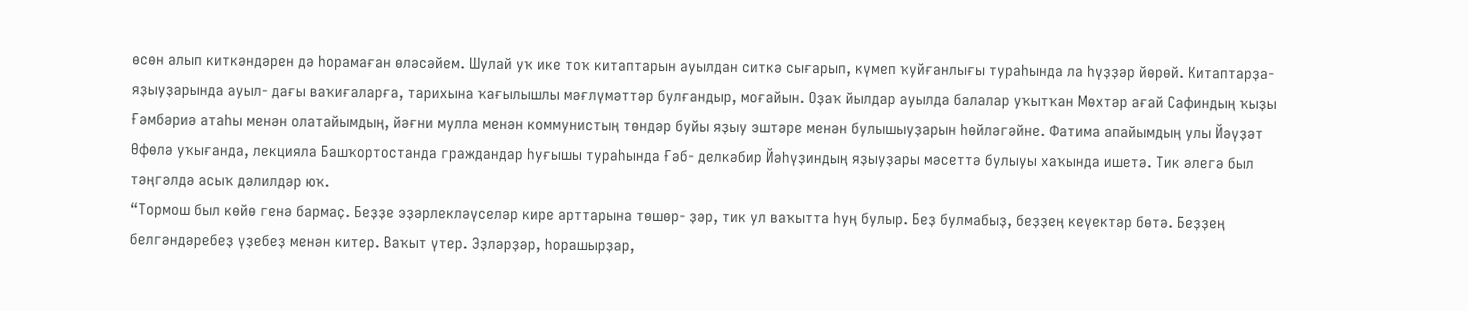өсөн алып киткәндәрен дә һорамаған өләсәйем. Шулай уҡ ике тоҡ китаптарын ауылдан ситкә сығарып, күмеп ҡуйғанлығы тураһында ла һүҙҙәр йөрөй. Китаптарҙа-яҙыуҙарында ауыл- дағы ваҡиғаларға, тарихына ҡағылышлы мәғлүмәттәр булғандыр, моғайын. Оҙаҡ йылдар ауылда балалар уҡытҡан Мөхтәр ағай Сафиндың ҡыҙы Ғәмбәриә атаһы менән олатайымдың, йәғни мулла менән коммунистың төндәр буйы яҙыу эштәре менән булышыуҙарын һөйләгәйне. Фатима апайымдың улы Йәүҙәт Өфөлә уҡығанда, лекцияла Башҡортостанда граждандар һуғышы тураһында Ғәб- делкәбир Йәһүҙиндың яҙыуҙары мәсеттә булыуы хаҡында ишетә. Тик әлегә был тәңгәлдә асыҡ дәлилдәр юҡ.
“Тормош был көйө генә бармаҫ. Беҙҙе эҙәрлекләүселәр кире арттарына төшөр- ҙәр, тик ул ваҡытта һуң булыр. Беҙ булмабыҙ, беҙҙең кеүектәр бөтә. Беҙҙең белгәндәребеҙ үҙебеҙ менән китер. Ваҡыт үтер. Эҙләрҙәр, һорашырҙар,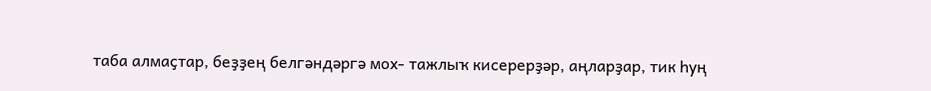таба алмаҫтар, беҙҙең белгәндәргә мох- тажлыҡ кисерерҙәр, аңларҙар, тик һуң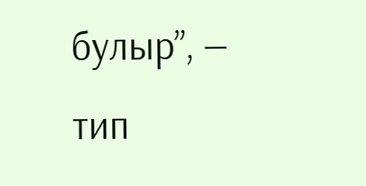булыр”, — тип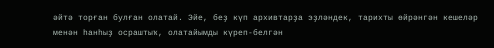әйтә торған булған олатай. Эйе, беҙ күп архивтарҙа эҙләндек, тарихты өйрәнгән кешеләр менән һанһыҙ осраштыҡ, олатайымды күреп-белгән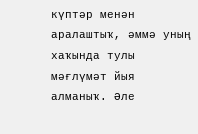күптәр менән аралаштыҡ, әммә уның хаҡында тулы мәғлүмәт йыя алманыҡ. Әле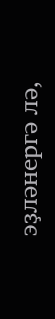эҙләнергә лә,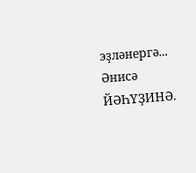эҙләнергә...
Әнисә ЙӘҺҮҘИНӘ.